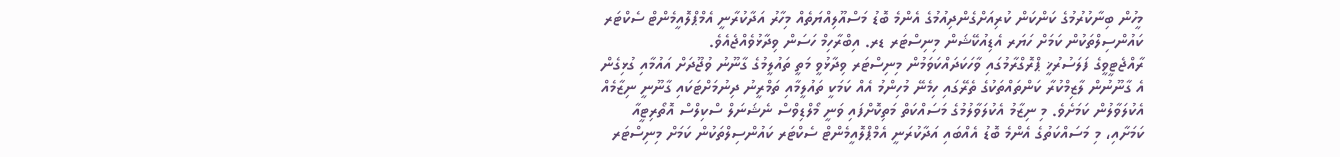މީހުން ބިނާކުރުމުގެ ކަންކަން ކުރިއަށްގެންދިއުމުގެ އެންމެ ބޮޑު މަސްއޫލިއްޔަތެއް މިހާރު އަދާކުރާނީ އެމްޕްލޮއީމެންޓް ސެކްޓަރ ކައުންސިލްތަކުން ކަމަށް ހަޔަރ އެޑިއުކޭޝަން މިނިސްޓަރ ޑރ. އިބްރާހިމް ހަސަން ވިދާޅުވެއްޖެއެވެ.
ރާއްޖެޓީވީގެ ފަލަސުރުޚީ ޕްރޮގްރާމުގައި ވާހަކަދައްކަވަމުން މިނިސްޓަރ ވިދާޅުވީ މަތީ ތައުލީމުގެ ގާނޫނު ވުޖޫދަށް އައުމާއި ގުޅިގެން އެ ގާނޫނުން ލާޒިމްކުރާ ކަންތައްތަކުގެ ތެރޭގައި ހިމެނޭ މުހިންމު އެއް ކަމަކީ ތައުލީމާއި ތަމްރީނު ދިނުމަށްޓަކައި ގާނޫނީ ނިޒާމެއް އެކުލަވާލުން ކަމަށެވެ. މި ނިޒާމު އެކުލަވާލުމުގެ މަސައްކަތް މަތިކޮށްފައި ވަނީ މޯލްޑިވްސް ނެޝަނަލް ސްކިލްސް އޮތޯރިޓީއާ ކަމަށާއި، މި މަސައްކަތުގެ އެންމެ ބޮޑު އެއްބައި އަދާކުރަނީ އެމްޕްލޮއީމެންޓް ސެކްޓަރ ކައުންސިލްތަކުން ކަމަށް މިނިސްޓަރ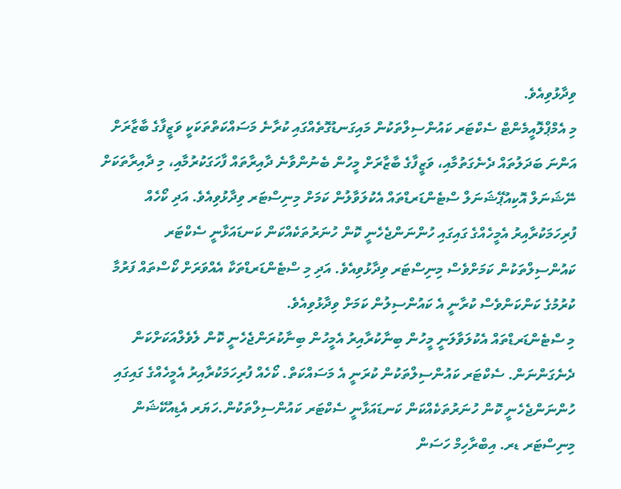ވިދާޅުވިއެވެ.
މި އެމްޕްލޮއީމެންޓް ސެކްޓަރ ކައުންސިލްތަކުން މައިގަނޑުގޮތެއްގައި ކުރާނެ މަސައްކަތްތަކަކީ ވަޒީފާގެ ބާޒާރަށް އަންނަ ބަދަލުތައް ދެނެގަތުމާއި، ވަޒީފާގެ ބާޒާރަށް މީހުން ބެނުންވާނެ ދާއިރާތައް ފާހަގަކުރުމާއި، މި ދާއިރާތަކަށް ނޭޝަނަލް އޮކިއުޕޭޝަނަލް ސްޓެންޑަރޑްތައް އެކުލަވާލުން ކަމަށް މިނިސްޓަރ ވިދާޅުވިއެވެ. އަދި ކޯހެއް ފުރިހަމަކުރާއިރު އެމީހެއްގެ ގައިގައި ހުންނަންޖެހެނީ ކޮން ހުނަރުތަކެއްކަން ކަނޑައަޅާނީ ސެކްޓަރ ކައުންސިލްތަކުން ކަމަށްވެސް މިނިސްޓަރ ވިދާޅުވިއެވެ. އަދި މި ސްޓެންޑަރޑްތަކާ އެއްވަރަށް ކޯސްތައް ފަރުމާ ކުރުމުގެ ކަންކަންވެސް ކުރާނީ އެ ކައުންސިލުން ކަމަށް ވިދާޅުވިއެވެ.
މި ސްޓެންޑަރޑްތައް އެކުލަވާލަނީ މީހުން ބިނާކުރާއިރު އެމީހުން ބިނާކުރަންޖެހެނީ ކޮން ލެވެލްއަކަށްކަން ދެނެގަންނަން. ސެކްޓަރ ކައުންސިލްތަކުން ކުރަނީ އެ މަސައްކަތް. ކޯހެއް ފުރިހަމަކުރާއިރު އެމީހެއްގެ ގައިގައި ހުންނަންޖެހެނީ ކޮން ހުނަރުތަކެއްކަން ކަނޑައަޅާނީ ސެކްޓަރ ކައުންސިލްތަކުން.ހަޔަރ އެޑިއުކޭޝަން މިނިސްޓަރ ޑރ. އިބްރާހިމް ހަސަން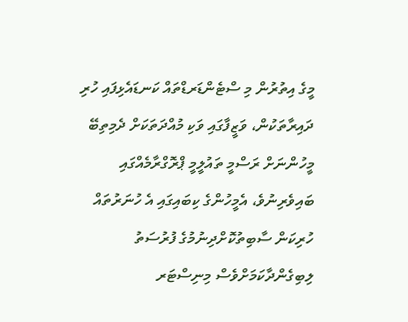މީގެ އިތުރުން މި ސްޓެންޑަރޑްތައް ކަނޑައެޅިފައި ހުރި ދައިރާތަކުން، ވަޒީފާގައި ވަކި މުއްދަތަކަށް ދެމިތިބޭ މީހުންނަށް ރަސްމީ ތައުލީމީ ޕްރޮގްރާމެއްގައި ބައިވެރިނުވެ، އެމީހުންގެ ކިބައިގައި އެ ހުނަރުތައް ހުރިކަން ސާބިތުކޮށްދިނުމުގެ ފުރުސަތު ލިބިގެންދާކަމަށްވެސް މިނިސްޓަރ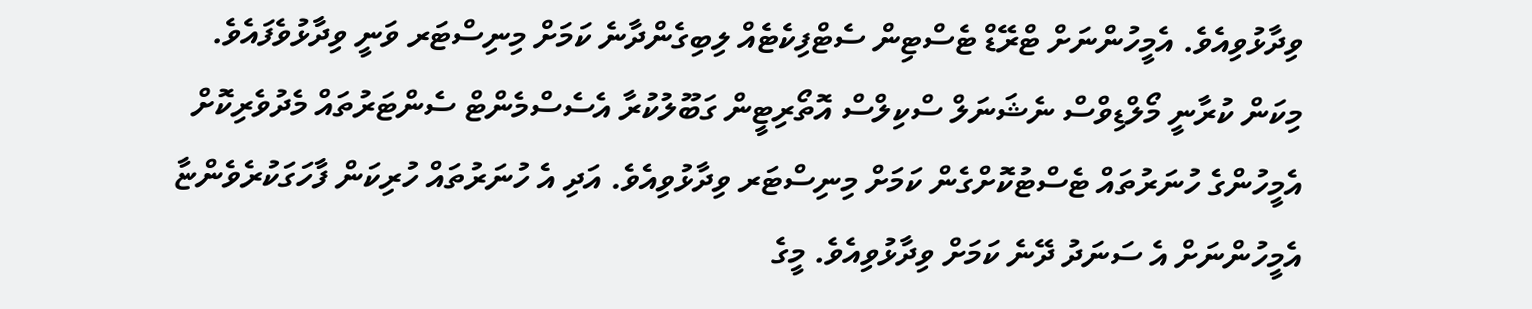ވިދާޅުވިއެވެ. އެމީހުންނަށް ޓްރޭޑް ޓެސްޓިން ސެޓްފިކެޓެއް ލިބިގެންދާނެ ކަމަށް މިނިސްޓަރ ވަނީ ވިދާޅުވެފައެވެ.
މިކަން ކުރާނީ މޯލްޑިވްސް ނެޝަނަލް ސްކިލްސް އޮތޯރިޓީން ގަބޫލުކުރާ އެސެސްމެންޓް ސެންޓަރުތައް މެދުވެރިކޮށް އެމީހުންގެ ހުނަރުތައް ޓެސްޓުކޮށްގެން ކަމަށް މިނިސްޓަރ ވިދާޅުވިއެވެ. އަދި އެ ހުނަރުތައް ހުރިކަން ފާހަގަކުރެވެންޏާ އެމީހުންނަށް އެ ސަނަދު ދޭނެ ކަމަށް ވިދާޅުވިއެވެ. މީގެ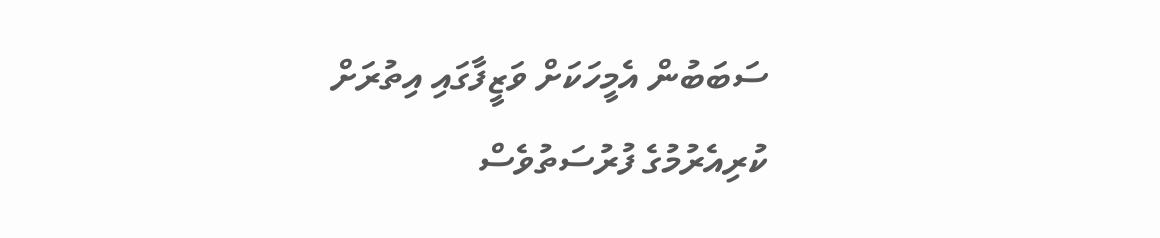ސަބަބުން އެމީހަކަށް ވަޒީފާގައި އިތުރަށް ކުރިއެރުމުގެ ފުރުސަތުވެސް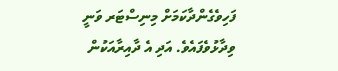ފަހިވެގެންދާކަމަށް މިނިސްޓަރ ވަނީ ވިދާޅުވެފައެވެ. އަދި އެ ދާއިރާއަކުން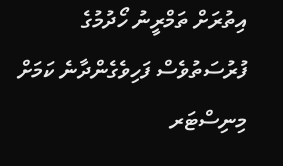އިތުރަށް ތަމްރީނު ހޯދުމުގެ ފުރުސަތުވެސް ފަހިވެގެންދާނެ ކަމަށް މިނިސްޓަރ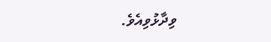ވިދާޅުވިއެވެ.